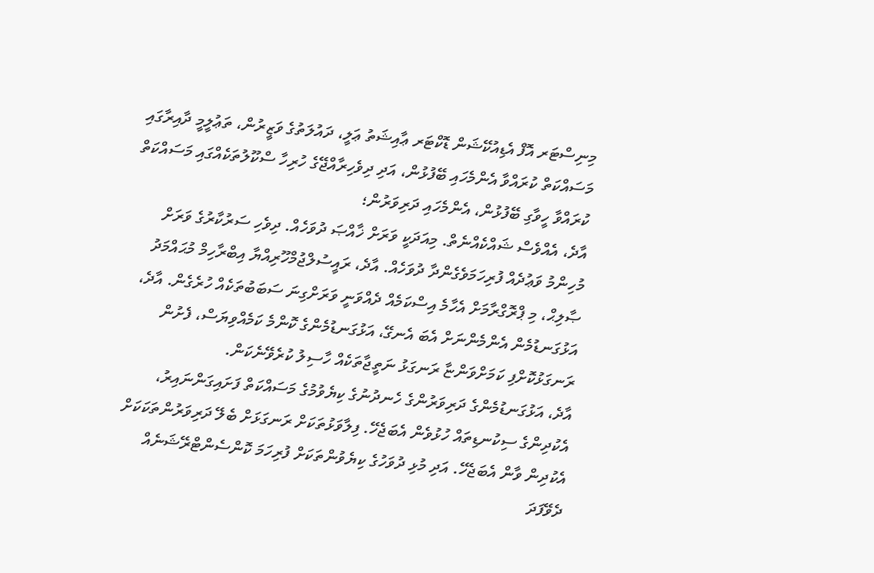މިނިސްޓަރ އޮފް އެޑިއުކޭޝަން ޑޮކްޓަރ ޢާއިޝަތު ޢަލީ، ދައުލަތުގެ ވަޒީރުން، ތަޢުލީމީ ދާއިރާގައި މަސައްކަތް ކުރައްވާ އެންމެހައި ބޭފުޅުން، އަދި ދިވެހިރާއްޖޭގެ ހުރިހާ ސްކޫލުތަކެއްގައި މަސައްކަތް ކުރައްވާ ހީވާގި ބޭފުޅުން، އެންމެހައި ދަރިވަރުން؛
އާދެ، އެއްވެސް ޝައްކެއްނެތް. މިއަދަކީ ވަރަށް ޚާއްޞަ ދުވަހެއް. ދިވެހި ސަރުކާރުގެ ވަރަށް މުހިންމު ވަޢުދެއް ފުރިހަމަވެގެންދާ ދުވަހެއް. އާދެ، ރައީސުލްޖުމްހޫރިއްޔާ އިބްރާހިމް މުޙައްމަދު ޞާލިޙް، މި ޕްރޮގްރާމަށް އެހާމެ އިސްކަމެއް ދެއްވަނީ ވަރަށްގިނަ ސަބަބުތަކެއް ހުރެގެން. އާދެ، އަޅުގަނޑުމެން އެންމެންނަށް އެބަ އެނގޭ، އަޅުގަނޑުމެންގެ ކޮންމެ ކަމެއްވިޔަސް، ފެށުން ރަނގަޅުކޮށްފި ކަމަށްވަންޏާ ރަނގަޅު ނަތީޖާތަކެއް ހާސިލު ކުރެވޭނެކަން.
އާދެ، އަޅުގަނޑުމެންގެ ދަރިވަރުންގެ ހެނދުނުގެ ކިޔެވުމުގެ މަސައްކަތް ފަށައިގަންނައިރު، އެކުދިންގެ ސިކުނޑިތައް ހުޅުވެން އެބަޖެހޭ. ފިލާވަޅުތަކަށް ރަނގަޅަށް ބެލޭ ދަރިވަރުންތަކަކަށް އެކުދިން ވާން އެބަޖެހޭ. އަދި މުޅި ދުވަހުގެ ކިޔެވުންތަކަށް ފުރިހަމަ ކޮންސެންޓްރޭޝަނެއް ދެވޭފަދަ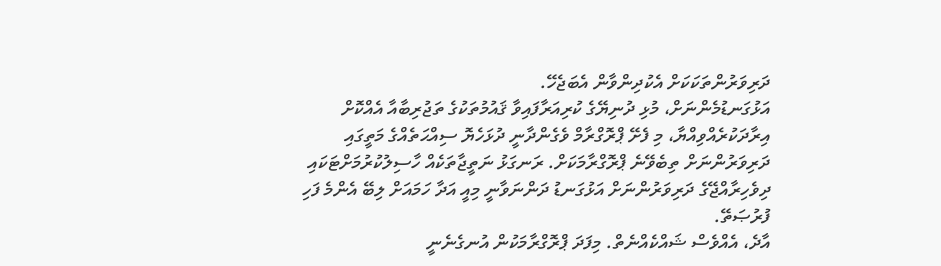ދަރިވަރުންތަކަކަށް އެކުދިންވާން އެބަޖެހޭ.
އަޅުގަނޑުމެންނަށް، މުޅި ދުނިޔޭގެ ކުރިއަރާފައިވާ ޤައުމުތަކުގެ ތަޖުރިބާއާ އެއްކޮށް އިރާދަކުރެއްވިއްޔާ، މި ފެށޭ ޕްރޮގްރާމް ވެގެންދާނީ ދުޅަހެޔޮ ސިއްޙަތެއްގެ މަތީގައި ދަރިވަރުންނަށް ތިބެވޭނެ ޕްރޮގްރާމަކަށް. ރަނގަޅު ނަތީޖާތަކެއް ހާސިލުކުރުމަށްޓަކައި ދިވެހިރާއްޖޭގެ ދަރިވަރުންނަށް އަޅުގަނޑު ދަންނަވާނީ މިއީ އަދާ ހަމައަށް ލިބޭ އެންމެ ފަހި ފުރުޞަތޭ.
އާދެ، އެއްވެސް ޝައްކެއްނެތް. މިފަދަ ޕްރޮގްރާމަކުން އުނގެނެނީ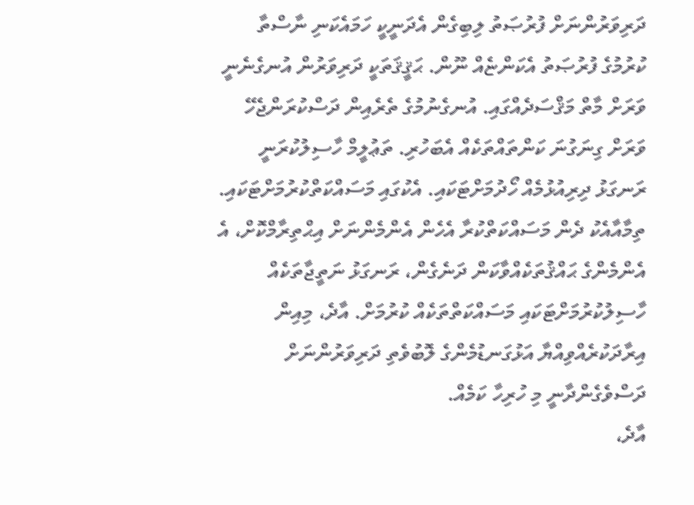ދަރިވަރުންނަށް ފުރުޞަތު ލިބިގެން އެދަނީކީ ހަމައެކަނި ނާސްތާ ކުރުމުގެ ފުރުޞަތު އެކަންޏެއް ނޫން. ޙަޤީޤަތަކީ ދަރިވަރުން އުނގެނެނީ ވަރަށް މާތް މަޤްސަދެއްގައި. އުނގެނުމުގެ ތެރެއިން ދަސްކުރަންޖެހޭ ވަރަށް ގިނަގުނަ ކަންތައްތަކެއް އެބަހުރި. ތަޢުލީމް ހާސިލުކުރަނީ ރަނގަޅު ދިރިއުޅުމެއް ހޯދުމަށްޓަކައި. އެކުގައި މަސައްކަތްކުރުމަށްޓަކައި. ތިމާއާއެކު ދެން މަސައްކަތްކުރާ އެހެން އެންމެންނަށް އިޙްތިރާމްކޮށް، އެ އެންމެންގެ ޙައްޤުތަކެއްވާކަން ދަނެގެން، ރަނގަޅު ނަތީޖާތަކެއް ހާސިލުކުރުމަށްޓަކައި މަސައްކަތްތަކެއް ކުރުމަށް. އާދެ، މިއިން އިރާދަކުރެއްވިއްޔާ އަޅުގަނޑުމެންގެ ލޮބުވެތި ދަރިވަރުންނަށް ދަސްވެގެންދާނީ މި ހުރިހާ ކަމެއް.
އާދެ،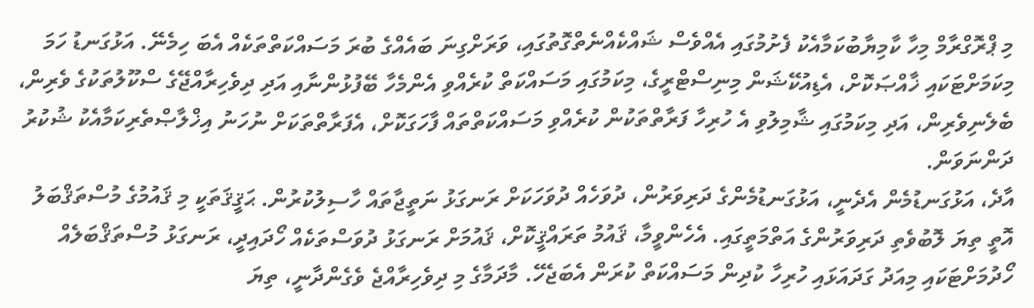މި ޕްރޮގްރާމް މިހާ ކާމިޔާބުކަމާއެކު ފެށުމުގައި އެއްވެސް ޝައްކެއްނެތްގޮތުގައި، ވަރަށްގިނަ ބައެއްގެ ބުރަ މަސައްކަތްތަކެއް އެބަ ހިމެނޭ. އަޅުގަނޑު ހަމަ މިކަމަށްޓަކައި ޚާއްޞަކޮށް، އެޑިއުކޭޝަން މިނިސްޓްރީގެ، މިކަމުގައި މަސައްކަތް ކުރެއްވި އެންމެހާ ބޭފުޅުންނާއި އަދި ދިވެހިރާއްޖޭގެ ސްކޫލުތަކުގެ ވެރިން، ބެލެނިވެރިން، އަދި މިކަމުގައި ޝާމިލުވި އެ ހުރިހާ ފަރާތްތަކުން ކުރެއްވި މަސައްކަތްތައް ފާހަގަކޮށް، އެފަރާތްތަކަށް ނުހަނު އިޚްލާޞްތެރިކަމާއެކު ޝުކުރު ދަންނަވަން.
އާދެ، އަޅުގަނޑުމެން އެދެނީ، އަޅުގަނޑުމެންގެ ދަރިވަރުން، ދުވަހެއް ދުވަހަކަށް ރަނގަޅު ނަތީޖާތައް ހާސިލުކުރުން. ޙަޤީޤަތަކީ މި ޤައުމުގެ މުސްތަޤްބަލު އޮތީ ތިޔަ ލޮބުވެތި ދަރިވަރުންގެ އަތްމަތީގައި. އެހެންވީމާ، ޤައުމު ތަރައްޤީކޮށް، ޤައުމަށް ރަނގަޅު ދުވަސްތަކެއް ހޯދައިދީ، ރަނގަޅު މުސްތަޤްބަލެއް ހޯދުމަށްޓަކައި މިއަދު ގަދައަޅައި ހުރިހާ ކުދިން މަސައްކަތް ކުރަން އެބަޖެހޭ. މާދަމާގެ މި ދިވެހިރާއްޖެ ވެގެންދާނީ، ތިޔަ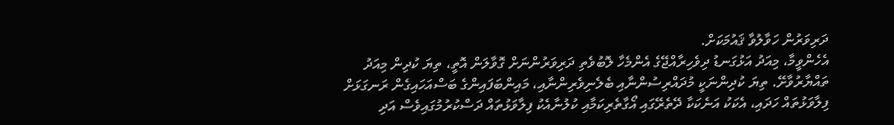ދަރިވަރުން ހަވާލުވާ ޤައުމަކަށް.
އެހެންވީމާ، މިއަދު އަޅުގަނޑު ދިވެހިރާއްޖޭގެ އެންމެހާ ލޮބުވެތި ދަރިވަރުންނަށް ގޮވާލަން އޮތީ، ތިޔަ ކުދިން މިއަދު ތައްޔާރުވާށޭ. ތިޔަ ކުދިންނަކީ މުދައްރިސުންނާއި ބެލެނިވެރިންނާއި، މައިންބަފައިންގެ ބަސްއަހައިގެން ރަނގަޅަށް ފިލާވަޅުތައް ހަދައި، އެކަކު އަނެކަކާ ދޭތެރޭގައި އޯގާތެރިކަމާއި ކުލުނާއެކު ފިލާވަޅުތައް ދަސްކުރުމުގައިވެސް އަދި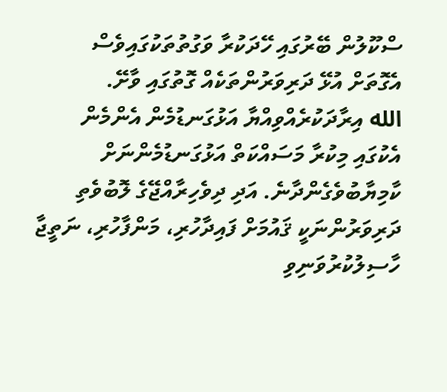ސްކޫލުން ބޭރުގައި ހޭދަކުރާ ވަގުތުތަކުގައިވެސް އެގޮތަށް އުޅޭ ދަރިވަރުންތަކެއް ގޮތުގައި ވާށޭ.
الله އިރާދަކުރެއްވިއްޔާ އަޅުގަނޑުމެން އެންމެން އެކުގައި މިކުރާ މަސައްކަތް އަޅުގަނޑުމެންނަށް ކާމިޔާބުވެގެންދާނެ. އަދި ދިވެހިރާއްޖޭގެ ލޮބުވެތި ދަރިވަރުންނަކީ ޤައުމަށް ފައިދާހުރި، މަންފާހުރި، ނަތީޖާ ހާސިލުކުރުވަނިވި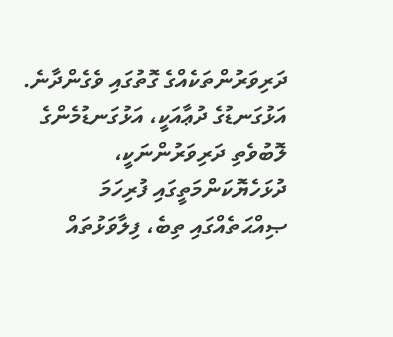ދަރިވަރުންތަކެއްގެ ގޮތުގައި ވެގެންދާނެ.
އަޅުގަނޑުގެ ދުޢާއަކީ، އަޅުގަނޑުމެންގެ ލޮބުވެތި ދަރިވަރުންނަކީ، ދުޅަހެޔޮކަންމަތީގައި ފުރިހަމަ ޞިއްޙަތެއްގައި ތިބެ، ފިލާވަޅުތައް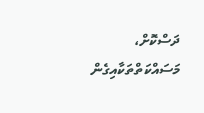ދަސްކޮށް، މަސައްކަތްތަކާއިގެން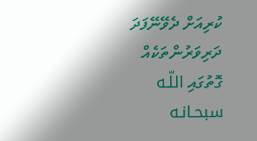ކުރިއަށް ދެވޭނޭފަދަ ދަރިވަރުންތަކެއް ގޮތުގައި اللّـه سبحـانـه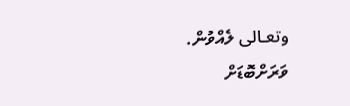وتعـالى ލެއްވުން.
ވަރަށްބޮޑަށް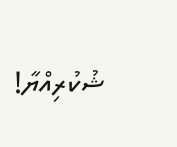ޝުކުރިއްޔާ!